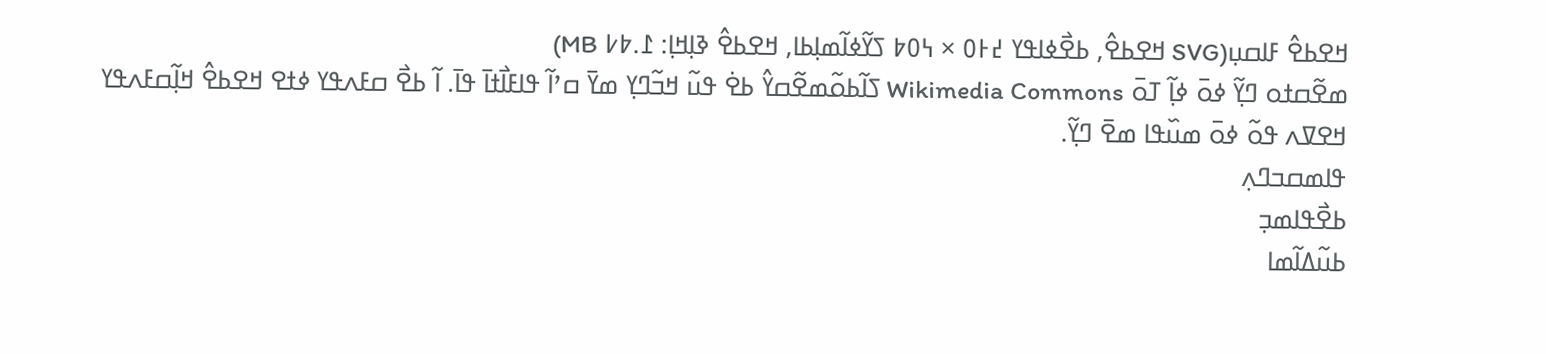ߞߐߕߐ߮ ߓߊߛߎ߲(SVG ߞߐߕߐ߮, ߕߐ߯ߦߊߟߌ ߄߅߀ × ߆߀߈ ߖߌ߬ߦߊ߬ߘߊ߲ߕߊ, ߞߐߕߐ߮ ߢߊ߲ߞߊ߲: ߁.߈߇ MB)
ߘߐ߬ߛߙߋ ߣߌ߲߬ ߦߋ߫ ߦߊ߲߬ ߠߋ߫ Wikimedia Commons ߖߊ߬ߕߋ߬ߘߐ߬ߛߌ߮ ߕߐ߭ ߟߎ߬ ߞߏ߬ߣߌ߲ ߘߌ߫ ߛߴߊ߬ ߟߊߓߊ߯ߙߊ߫ ߟߊ߫. ߊ߬ ߕߐ߯ ߛߓߍߟߌ ߦߙߐ ߞߐߕߐ߮ ߞߊ߲߬ߛߓߍߟߌ ߞߐߜߍ ߟߋ߬ ߦߋ߫ ߘߎ߰ߟߊ ߘߐ߫ ߣߌ߲߬.
ߟߊߘߛߏߣߍ߲
ߕߐ߯ߟߊߘߏ߲
ߕߎ߬ߡߊ߬ߘߊ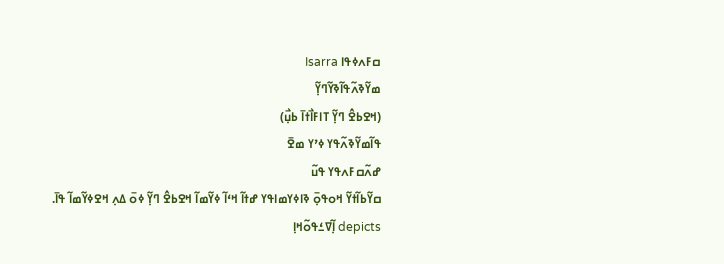ߛߓߍߦߟߊ Isarra
ߘߌ߬ߢߍ߬ߟߊ߬ߢߌ߬ߣߌ߲߬
(ߞߐߕߐ߮ ߣߌ߲߬ ߠߊߓߊ߯ߙߊ߫ ߕߎ߲߯)
ߟߊ߬ߘߌ߬ߢߍ߬ߟߌ ߦߴߌ ߘߐ߫
ߝߍ߬ߛߓߍߟߌ ߟߎ߬
ߛߌ߬ߕߊ߬ߙߌ߬ ߞߋߟߋ߲߫ ߢߊߦߌߘߊߟߌ ߝߙߊ߬ ߞߵߊ߬ ߦߌ߬ߘߊ߬ ߞߐߕߐ߮ ߣߌ߲߬ ߦߋ߫ ߡߍ߲ ߞߐߦߌ߬ߘߊ߬ ߟߊ߫.
depicts ߊ߲߬ߜߑߟߋ߬ߞߊ߲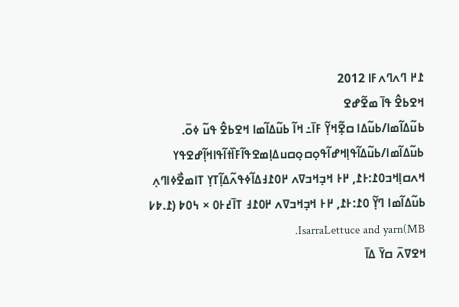߁߂ ߣߍߣߍߓߊ 2012
ߞߐߕߐ߮ ߟߊ߫ ߘߐ߬ߝߐ
ߕߎ߬ߡߊ߬ߘߊ/ߕߎ߬ߡߊ ߛߐ߲߬ߞߌ߲߬ ߓߊ߫߸ ߞߊ߬ ߕߎ߬ߡߊ߬ߘߊ ߞߐߕߐ߮ ߟߎ߬ ߦߋ߫.
ߕߎ߬ߡߊ߬ߘߊ/ߕߎ߬ߡߊ߬ߟߊ߲ߞߝߊ߬ߟߋ߲ߛߋ߲ߛߎߡߊ߲ߘߐߟߊ߬ߓߊ߰ߙߊ߬ߟߊߞߊ߲߬ߝߐߟߌ
ߞߍߛߊ߲ߞߏ߀߁:߅߁, ߂߅ ߞߏ߲ߞߏߜߍ ߂߀߁߃ߡߊ߬ߦߟߍ߬ߡߊ߲߬ߠߌ߲ ߠߊߘߐ߯ߦߊߣߍ߲ ߕߎ߬ߡߊ߬ߘߊ ߣߌ߲߬ ߀߁:߅߁, ߂߅ ߞߏ߲ߞߏߜߍ ߂߀߁߃ ߠߊ߫߄߅߀ × ߆߀߈ (߁.߈߇ MB)IsarraLettuce and yarn.
ߞߐߜߍ߫ ߛߌ߫ ߡߊ߫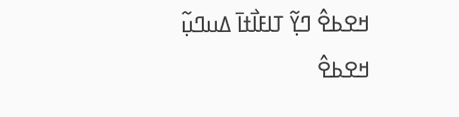ߞߐߕߐ߮ ߣߌ߲߬ ߠߊߓߊ߯ߙߊ߫ ߡߎߣߎ߲߬
ߞߐߕߐ߮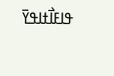ߟߊߓߊ߯ߙߊߟߌ߫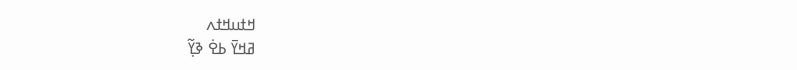ߞߙߎߞߙߍ
ߥߞߌ߫ ߕߐ߭ ߢߌ߲߬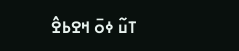ߠߎ߬ ߦߋ߫ ߞߐߕߐ߮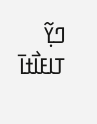ߣߌ߲߬ ߠߊߓߊ߯ߙߊ߫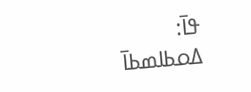ߟߊ߫:
ߡߋߕߊߘߕߊ߫